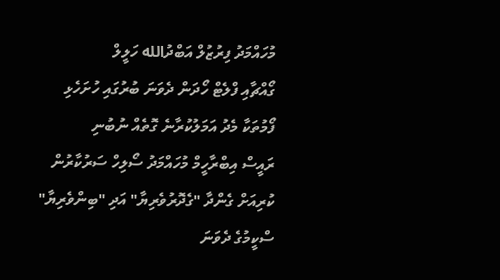މުހައްމަދު ފިރުޒުލް އަބްދުالله ހަލީލް
ގޯއްޗާއި ފްލެޓް ހޯދަން ދެވަނަ ބުރުގައި ހުށަހެޅި ފޯމުތަކާ މެދު އަމަލުކުރާނެ ގޮތެއް ނުބުނި
ރައީސް އިބްރާހީމް މުހައްމަދު ސޯލިހް ސަރުކާރުން ކުރިއަށް ގެންދާ "ގެދޮރުވެރިޔާ" އަދި "ބިންވެރިޔާ" ސްކީމުގެ ދެވަނަ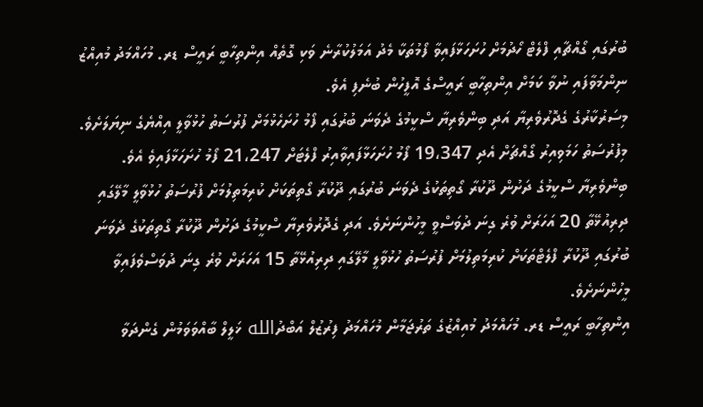ބުރުގައި ގޯއްޗާއި ފްލެޓް ހޯދުމަށް ހުށަހަޅާފައިވާ ފޯމުތަކާ މެދު އަމަލުކުރާނެ ވަކި ގޮތެއް އިންތިހާބީ ރައީސް ޑރ. މުހައްމަދު މުއިއްޒު ނިންމަވާފައި ނުވާ ކަމަށް އިންތިހާބީ ރައީސްގެ އޮފީހުން ބުނެފި އެވެ.
މިސަރުކާރުގެ ގެދޮރުވެރިޔާ އަދި ބިންވެރިޔާ ސްކީމުގެ ދެވަނަ ބުރުގައި ފޯމު ހުށަހެޅުމަށް ފުރުސަތު ހުޅުވާލީ އިއްޔެގެ ނިޔަލަށެވެ. މިފުރުސަތު ހަމަވިއިރު ގޯއްޗަށް އެދި 19،347 ފޯމު ހުށަހަޅާފައިވާއިރު ފްލެޓަށް 21،247 ފޯމު ހުށަހަޅާފައިވެ އެވެ.
ބިންވެރިޔާ ސްކީމުގެ ދަށުން ދޫކުރާ ގޯތިތަކުގެ ދެވަނަ ބުރުގައި ދޫކުރާ ގޯތިތަކަށް ކުރިމަތިލުމަށް ފުރުސަތު ހުޅުވާލީ މާލޭގައި ދިރިއުޅޭތާ 20 އަހަރަށް ވުރެ ގިނަ ދުވަސްވީ މީހުންނަށެވެ. އަދި ގެދޮރުވެރިޔާ ސްކީމުގެ ދަށުން ދޫކުރާ ގޯތިތަކުގެ ދެވަނަ ބުރުގައި ދޫކުރާ ފްލެޓްތަކަށް ކުރިމަތިލުމަށް ފުރުސަތު ހުޅުވާލީ މާލޭގައި ދިރިއުޅޭތާ 15 އަހަރަށް ވުރެ ގިނަ ދުވަސްވެފައިވާ މީހުންނަށެވެ.
އިންތިހާބީ ރައީސް ޑރ. މުހައްމަދު މުއިއްޒުގެ ތަރުޖަމާން މުހައްމަދު ފިރުޒުލް އަބްދުالله ޚަލީލް ބާއްވަވަމުން ގެންދަވާ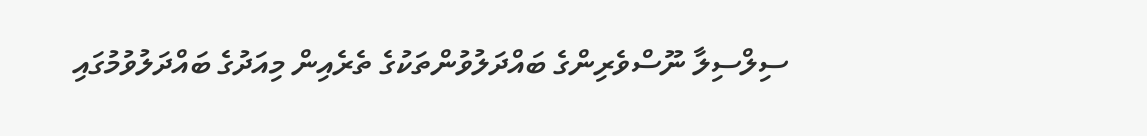ސިލްސިލާ ނޫސްވެރިންގެ ބައްދަލުވުންތަކުގެ ތެރެއިން މިއަދުގެ ބައްދަލުވުމުގައި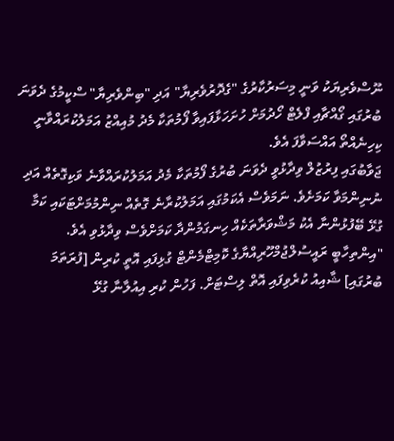ނޫސްވެރިޔަކު ވަނީ މިސަރުކާރުގެ "ގެދޮރުވެރިޔާ" އަދި "ބިންވެރިޔާ" ސްކީމުގެ ދެވަނަ ބުރުގައި ގޯއްޗާއި ފްލެޓް ހޯދުމަށް ހުށަހަޅާފައިވާ ފޯމުތަކާ މެދު މުއިއްޒު އަމަލުކުރައްވާނީ ކިހިނެއްތޯ އައްސަވާފަ އެވެ.
ޖަވާބުގައި ފިރުޒުލް ވިދާޅުވީ ދެވަނަ ބުރުގެ ފޯމުތަކާ މެދު އަމަލުކުރައްވާނެ ވަކިގޮތެއް އަދި ނުނިންމަވާ ކަމަށެވެ. ނަމަވެސް އެކަމުގައި އަމަލުކުރާނެ ގޮތެއް ނިންމުމަށްޓަކައި ކަމާ ގުޅޭ ބޭފުޅުންނާ އެކު މަޝްވަރާތަކެއް ހިނގަމުންދާ ކަމަށްވެސް ވިދާޅުވި އެވެ.
"އިންތިހާބީ ރައީސުލްޖުމްހޫރިއްޔާގެ ކޮމިޓްމެންޓް ގުޅިފައި އޮތީ ކުރިން [ފުރަތަމަ ބުރުގައި] ޝާއިއު ކުރެވިފައި އޮތް ލިސްޓަށް. ފަހުން ކުރި އިއުލާނާ ގުޅޭ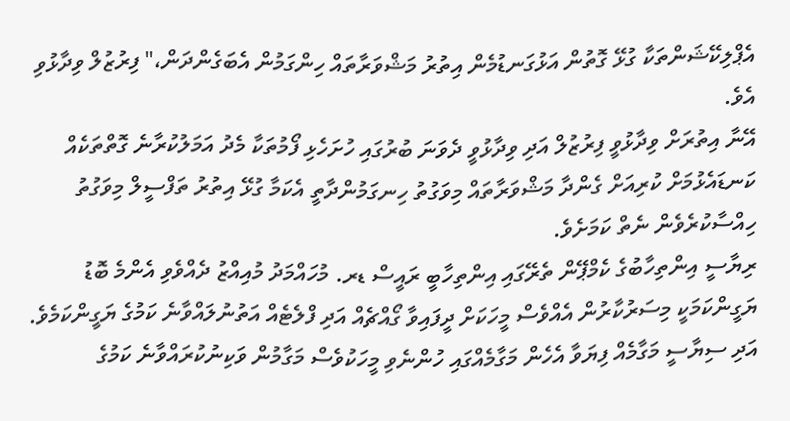އެޕްލިކޭޝަންތަކާ ގުޅޭ ގޮތުން އަޅުގަނޑުމެން އިތުރު މަޝްވަރާތައް ހިންގަމުން އެބަގެންދަން،" ފިރުޒުލް ވިދާޅުވި އެވެ.
އޭނާ އިތުރަށް ވިދާޅުވީ ފިރުޒުލް އަދި ވިދާޅުވީ ދެވަނަ ބުރުގައި ހުށަހެޅި ފޯމުތަކާ މެދު އަމަލުކުރާނެ ގޮތްތަކެއް ކަނޑައެޅުމަށް ކުރިއަށް ގެންދާ މަޝްވަރާތައް މިވަގުތު ހިނގަމުންދާތީ އެކަމާ ގުޅޭ އިތުރު ތަފްސީލް މިވަގުތު ހިއްސާކުރެވެން ނެތް ކަމަށެވެ.
ރިޔާސީ އިންތިހާބުގެ ކެމްޕޭން ތެރޭގައި އިންތިހާބީ ރައީސް ޑރ. މުހައްމަދު މުއިއްޒު ދެއްވެވި އެންމެ ބޮޑު ޔަގީންކަމަކީ މިސަރުކާރުން އެއްވެސް މީހަކަށް ދީފައިވާ ގޯއްޗެއް އަދި ފްލެޓެއް އަތުނުލައްވާނެ ކަމުގެ ޔަގީންކަމެވެ. އަދި ސިޔާސީ މަގާމެއް ފިޔަވާ އެހެން މަގާމެއްގައި ހުންނެވި މީހަކުވެސް މަގާމުން ވަކިނުކުރައްވާނެ ކަމުގެ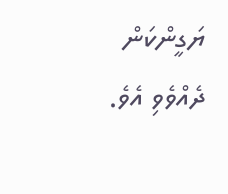ޔަގީންކަން ދެއްވެވި އެވެ.